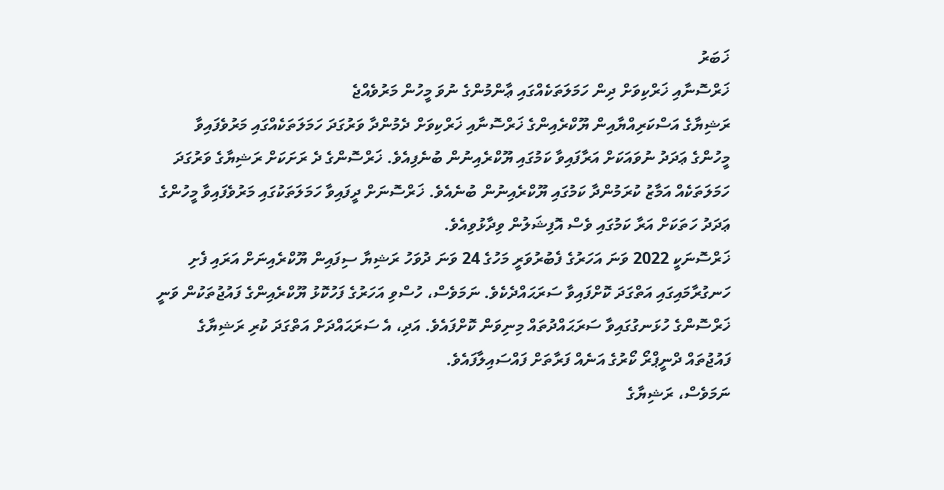ޚަބަރު
ޚަރްސޮނާއި ޚަރްކިވަށް ދިން ހަމަލަތަކެއްގައި ޢާންމުންގެ ނުވަ މީހުން މަރުވެއްޖެ
ރަޝިޔާގެ އަސްކަރިއްޔާއިން ޔޫކްރެއިންގެ ޚަރްސޮނާއި ޚަރްކިވަށް ދެމުންދާ ވަރުގަދަ ހަމަލަތަކެއްގައި މަރުވެފައިވާ މީހުންގެ ޢަދަދު ނުވައަކަށް އަރާފައިވާ ކަމުގައި ޔޫކްރެއިނުން ބުނެފިއެވެ. ޚަރްސޮންގެ ދެ ރަށަކަށް ރަޝިޔާގެ ވަރުގަދަ ހަމަލަތަކެއް އަމާޒު ކުރަމުންދާ ކަމުގައި ޔޫކްރެއިނުން ބުނެއެވެ. ޚަރްސޮނަށް ދީފައިވާ ހަމަލަތަކުގައި މަރުވެފައިވާ މީހުންގެ ޢަދަދު ހަތަކަށް އަރާ ކަމުގައި ވެސް އޮފިޝަލުން ވިދާޅުވިއެވެ.
ޚަރްސޮނަކީ 2022 ވަނަ އަހަރުގެ ފެބުރުވަރީ މަހުގެ 24 ވަނަ ދުވަހު ރަޝިޔާ ސިފައިން ޔޫކްރެއިނަށް އަރައި ފެށި ހަނގުރާމައިގައި އަތްގަދަ ކޮށްފައިވާ ސަރަޙައްދެކެވެ. ނަމަވެސް، ހުސްވި އަހަރުގެ ފަހުކޮޅު ޔޫކްރެއިންގެ ފައުޖުތަކުން ވަނީ ޚަރްސޮންގެ ހުޅަނގުގައިވާ ސަރަޙައްދުތައް މިނިވަން ކޮށްފައެވެ. އަދި، އެ ސަރަޙައްދަށް އަތްގަދަ ކުރި ރަޝިޔާގެ ފައުޖުތައް ދްނީޕްރޯ ކޯރުގެ އަނެއް ފަރާތަށް ފައްސައިލާފައެވެ.
ނަމަވެސް، ރަޝިޔާގެ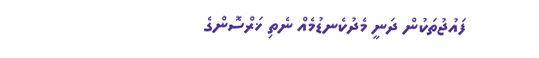ފައުޖުތަކުން ދަނީ މެދުކެނޑުމެއް ނެތި ޚަރްސޮންގެ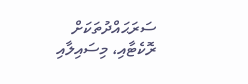ސަރަޙައްދުތަކަށް ރޮކެޓާއި، މިސައިލާއި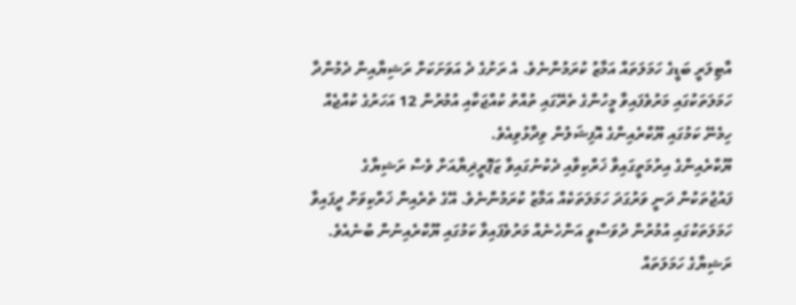އާޓިލަރީ ބަޑީގެ ހަމަލަތައް އަމާޒު ކުރަމުންނެވެ. އެ ރަށުގެ ދެ އަވަށަކަށް ރަޝިޔާއިން ދެމުންދާ ހަމަލަތަކުގައި މަރުވެފައިވާ މީހުންގެ ތެރޭގައި ތުއްތު ކުއްޖަކާއި އުމުރުން 12 އަހަރުގެ ކުއްޖެއް ހިމެނޭ ކަމުގައި ޔޫކްރެއިންގެ އޮފިޝަލުން ވިދާޅުވިއެވެ.
ޔޫކްރެއިންގެ އިރުމަތީގައިވާ ޚަރްކިވާއި ދެކުނުގައިވާ ޒަޕޮރީޜިޔާއަށް ވެސް ރަޝިޔާގެ ފައުޖުތަކުން ދަނީ ވަރުގަދަ ހަމަލަތަކެއް އަމާޒު ކުރަމުންނެވެ. އޭގެ ތެރެއިން ޚަރްކިވަށް ދީފައިވާ ހަމަލަތަކުގައި އުމުރުން ދުވަސްވީ އަންހެނެއް މަރުވެފައިވާ ކަމުގައި ޔޫކްރެއިނުން ބުނެއެވެ.
ރަޝިޔާގެ ހަމަލަތައް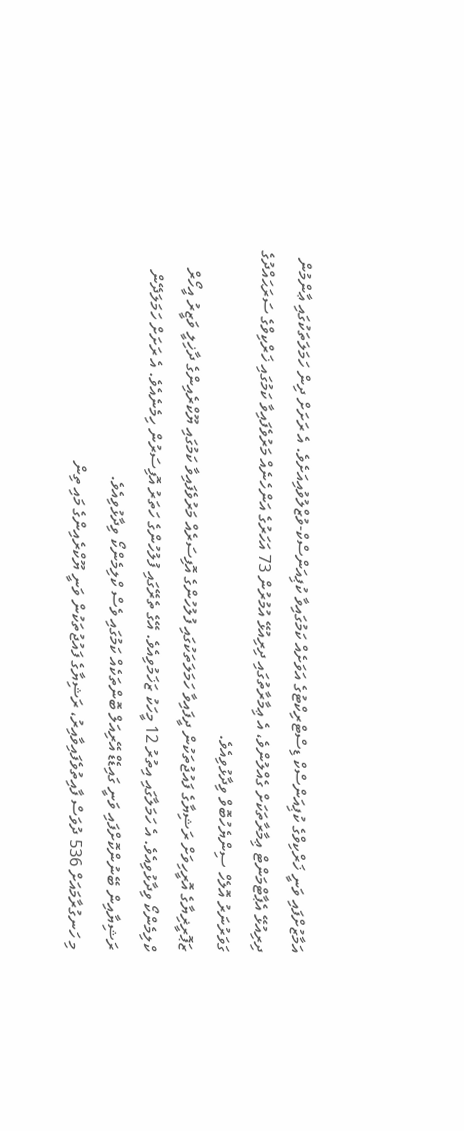އަމާޒުށްފައި ވަނީ ޚަރްކިވްގެ ކުޕިއަންސްކް ޑިސްޓްރިކްޓުގެ އަވަށެއް ކަމުގައިވާ ކުޕިއަންސްކް-ވުޒްލުވުއިއަށެވެ. އެ ރަށަށް ދިން ހަމަލަތަކުގައި ޢާންމުން ދިރިއުޅޭ އެޕާޓްމަންޓް ޢިމާރާތަކަށް ގެއްލުންވެ، އެ ޢިމާރާތުގައި ދިރިއުޅޭ އުމުރުން 73 އަހަރުގެ އަންހެނެއް މަރުވެފައިވާ ކަމުގައި ޚަރްކިވްގެ ސަރަޙައްދުގެ ގަވަރުނަރު އޮލެހް ސިންޔެހުބޮވް ވިދާޅުވިއެވެ.
ޒަޕޮރީޜިޔާގެ އޮރީހިވަށް ރަޝިޔާގެ ފައުޖުތަކުން ދީފައިވާ ހަމަލަތަކުގައި ފުލުހުންގެ އޮފިސަރެއް މަރުވެފައިވާ ކަމުގައި ޔޫކްރެއިންގެ ދާޚިލީ ވަޒީރު އީހޯރް ކްލިމެންކޯ ވިދާޅުވިއެވެ. އެ ހަމަލާގައި އިތުރު 12 މީހަކު ޒަޚަމުވިއެވެ. އޭގެ ތެރޭގައި ފުލުހުންގެ ހަތަރު އޮފިސަރުން ހިމެނެއެވެ. އެ ރަށަށް ހަމަލަދޭން ރަޝިޔާއިން ބޭނުންކޮށްފައި ވަނީ ގައިޑެޑް އޭރިއަލް ބޮންތަކެއް ކަމުގައި ވެސް ކްލިމެންކޯ ވިދާޅުވިއެވެ.
މި ހަނގުރާމައަށް 536 ދުވަސް ފާއިތުވެފައިވާއިރު، ރަޝިޔާގެ ފައުޖުތަކުން ވަނީ ޔޫކްރެއިންގެ މައި ތިން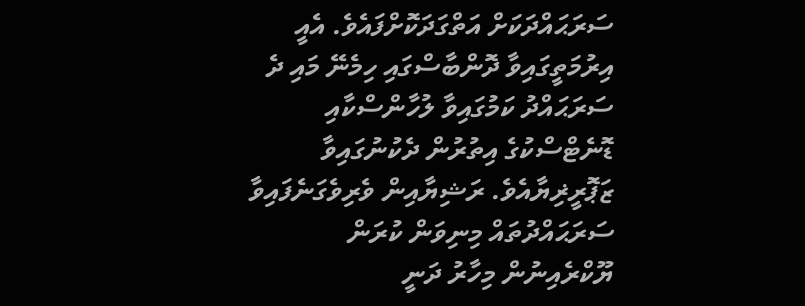ސަރަޙައްދަކަށް އަތްގަދަކޮށްފައެވެ. އެއީ އިރުމަތީގައިވާ ދޮންބާސްގައި ހިމެނޭ މައި ދެ ސަރަޙައްދު ކަމުގައިވާ ލުހާންސްކާއި ޑޮނެޓްސްކުގެ އިތުރުން ދެކުނުގައިވާ ޒަޕޮރީޜިޔާއެވެ. ރަޝިޔާއިން ވެރިވެގަނެފައިވާ ސަރަޙައްދުތައް މިނިވަން ކުރަން ޔޫކްރެއިނުން މިހާރު ދަނީ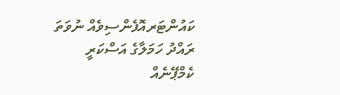ކައުންޓަރއޮފެންސިވެއް ނުވަތަ ރައްދު ހަމަލާގެ އަސްކަރީ ކެމްޕޭނެއް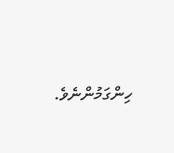ހިންގަމުންނެވެ.